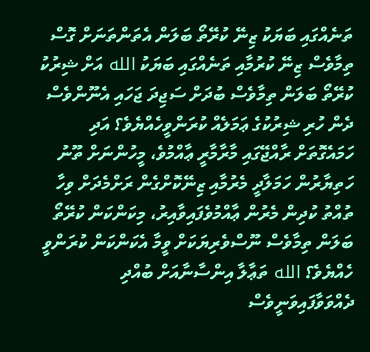ތަނެއްގައި ބަޔަކު ޒިނޭ ކުރޭތޯ ބަލަން އެތަންތަނަށް ގޮސް ތިމާވެސް ޒިނޭ ކުރުމާއި ތަނެއްގައި ބަޔަކު الله އަށް ޝިރުކު ކުރޭތޯ ބަލަން ތިމާވެސް ބުދަށް ސަޖިދަ ޖަހައި އެނޫންވެސް ދެން ހުރި ޝިރުކުގެ ޢަމަލެއް ކުރަންވީހެއްޔެވެ؟ އަދި ހަމައެގޮތަށް ރާއްޖޭގައި މާރާމާރީ ޢާއްމުވެ، މީހުންނަށް ތޫނު ހަތިޔާރުން ހަމަލާދީ މެރުމާއި ޒިނޭކޮށްގެން ރަށްމެދަށް ވިހާ ތުއްތު ކުދިން މެރުން ޢާއްމުވެފައިވާއިރު، މިކަންކަން ކުރޭތޯ ބަލަން ތިމާވެސް ނޫސްވެރިޔަކަށް ވީމާ އެކަންކަން ކުރަންވީ ހެއްޔެވެ؟ الله ތަޢާލާ އިންސާނާއަށް ބުއްދި ދެއްވަވާފައިވަނީވެސް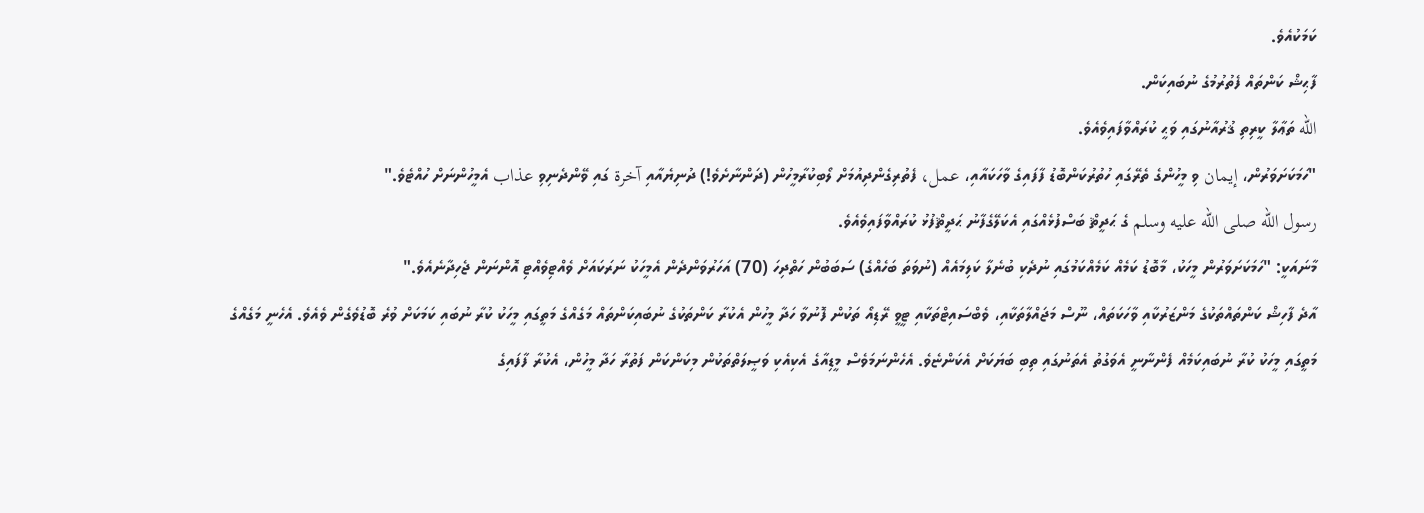ކަމަކުއެވެ.
ފާޙިޝް ކަންތައް ފެތުރުމުގެ ނުބައިކަން.
الله ތަޢާލާ ކީރިތި ޤުރުއާނުގައި ވަޙީ ކުރައްވާފައިވެއެވެ.
"ހަމަކަށަވަރުން، إيمان ވި މީހުންގެ ތެރޭގައި ހުތުރުކަންބޮޑު ފާފައިގެ ވާހަކައާއި، عمل، ފެތުރިގެންދިއުމަށް ލޯބިކުރާމީހުން (ދަންނާށެވެ!) ދުނިޔެއާއި آخرة ގައި ވޭންދެނިވި عذاب އެމީހުންނަށް ހުއްޓެވެ."
رسول الله صلى الله عليه وسلم ގެ ޙަދީޘް ބަސްފުޅެއްގައި އެކަލޭގެފާނު ޙަދީޘްފުޅު ކުރައްވާފައިވެއެވެ.
މާނައަކީ: "ހަމަކަށަވަރުން މީހަކު، މާބޮޑު ކަމެއް ކަމެއްކަމުގައި ނުދެކި ބުނެލާ ކަލިމައެއް (ނުވަތަ ބަހެއްގެ) ސަބަބުން ހަތްދިހަ (70) އަހަރުވަންދެން އެމީހަކު ނަރަކައަށް ވެއްޓިވެއްޓި އޮންނަން ޖެހިދާނެއެވެ."
އާދެ ފާހިޝް ކަންތައްތަކުގެ މަންޒަރުކާއި ވާހަކަތައް، ނޫސް މަޖައްލާތަކާއި، ވެބްސައިޓްތަކާއި ޓީވީ ރޭޑިއޯ ތަކުން ފޮނުވާ ހަދާ މީހުން އެކުރާ ކަންތަކުގެ ނުބައިކަންތައް މަގެއްގެ މަތީގައި މީހަކު ކުރާ ނުބައި ކަމަކަށް ވުރެ ބޮޑުވެގެން ވެއެވެ. އެހެނީ މަގެއްގެ މަތީގައި މީހަކު ކުރާ ނުބައިކަމެއް ފެންނާނީ އެވަގުތު އެތަނުގައި ތިބި ބަޔަކަށް އެކަންޏެވެ. އެހެންނަމަވެސް މީޑިއާގެ އެކިއެކި ވަޞީލަތްތަކުން މިކަންކަން ފަތުރާ ހަދާ މީހުން، އެކުރާ ފާފައިގެ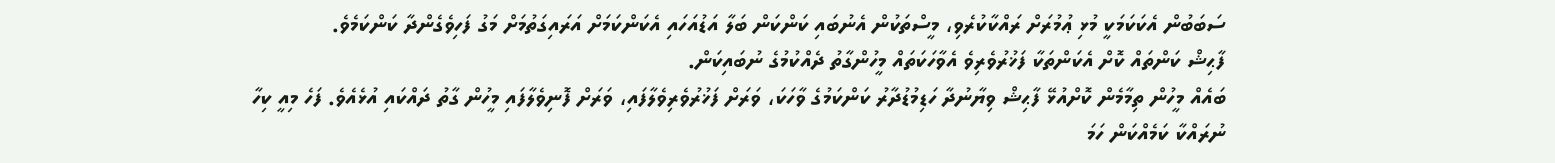ސަބަބުން އެކަކަމަކީ މުޅި ޢުމުރަށް ރައްކާކުރެވި، މީސްތަކުން އެނުބައި ކަންކަން ބަލާ އަޑުއަހައި އެކަންކަމަށް އަރައިގަތުމަށް މަގު ފަހިވެގެންދާ ކަންކަމެވެ.
ފާޙިޝް ކަންތައް ކޮށް އެކަންތަކާ ފަޚުރުވެރިވެ އެވާހަކަތައް މީހުންގާތު ދެއްކުމުގެ ނުބައިކަން.
ބައެއް މީހުން ތިމާމެން ކޮށްއުޅޭ ފާޙިޝް ވިޔާނުދާ ހަޑިމުޑުދާރު ކަންކަމުގެ ވާހަކަ، ވަރަށް ފަޚުރުވެރިވެލާފައި، ވަރަށް ފޮނިވެލާފައި މީހުން ގާތު ދައްކައި އުޅެއެވެ. ފަހެ މިއީ ކިހާ ނުރައްކާ ކަމެއްކަން ހަމަ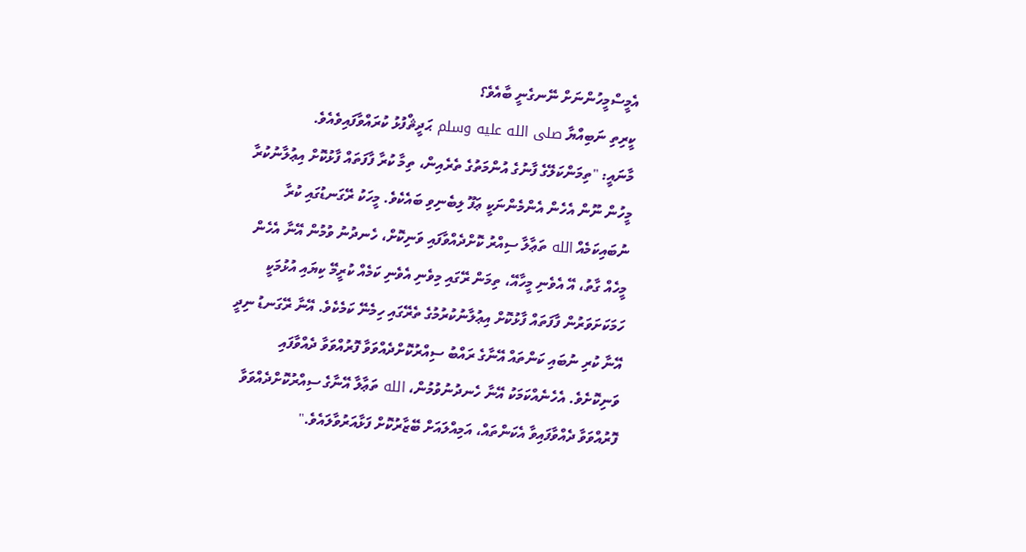އެމީސްމީހުންނަށް ނޭނގެނީ ބާއެވެ؟
ކީރިތި ނަބިއްޔާ صلى الله عليه وسلم ޙަދީޘްފުޅު ކުރައްވާފައިވެއެވެ.
މާނައީ: "ތިމަންކަލޭގެ ފާނުގެ އުންމަތުގެ ތެރެއިން، ތިމާ ކުރާ ފާފަތައް ފާޅުކޮށް އިޢުލާނުކުރާ މީހުން ނޫން އެހެން އެންމެންނަކީ ޢަފޫ ލިބެނިވި ބައެކެވެ. މީހަކު ރޭގަނޑުގައި ކުރާ ނުބައިކަމެއް الله ތަޢާލާ ސިއްރު ކޮށްދެއްވާފައި ވަނިކޮށް، ހެނދުނު ވުމުން އޭނާ އެހެން މީހެއް ގާތު، އޭ އެވެނި މީހާއޭ، ތިމަން ރޭގައި މިވެނި އެވެނި ކަމެއް ކުރީމޭ ކިޔައި އުޅުމަކީ ހަމަކަށަވަރުން ފާފަތައް ފާޅުކޮށް އިޢުލާނުކުރުމުގެ ތެރޭގައި ހިމެނޭ ކަމެކެވެ. އޭނާ ރޭގަނޑު ނިދީ އޭނާ ކުރި ނުބައި ކަންތައް އޭނާގެ ރައްބު ސިއްރުކޮށްދެއްވަވާ ފޮރުއްވަވާ ދެއްވާފައި ވަނިކޮށެވެ. އެހެނެއްކަމަކު އޭނާ ހެނދުނުވުމުން، الله ތަޢާލާ އޭނާގެ ސިއްރުކޮށްދެއްވަވާ ފޮރުއްވަވާ ދެއްވާފައިވާ އެކަންތައް، އަމިއްލައަށް ބޭޒާރުކޮށް ފަޅާއަރުވާލައެވެ."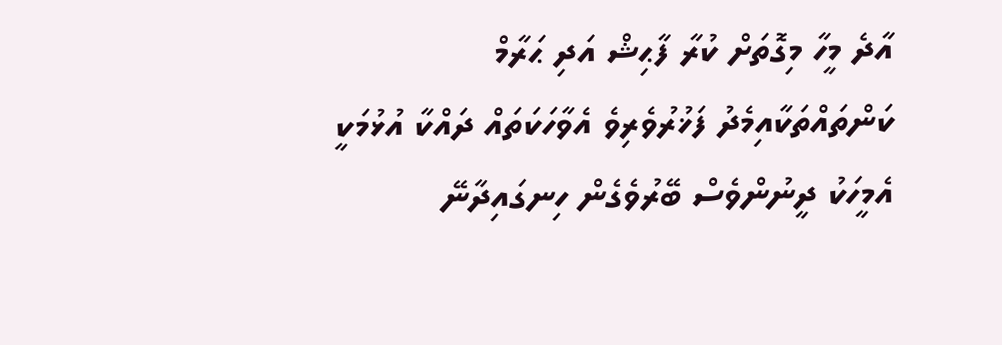އާދެ މީހާ މިގޮތަށް ކުރާ ފާޙިޝް އަދި ޙަރާމް ކަންތައްތަކާއިމެދު ފަޚުރުވެރިވެ އެވާހަކަތައް ދައްކާ އުޅުމަކީ އެމީހަކު ދީނުންވެސް ބޭރުވެގެން ހިނގައިދާނޭ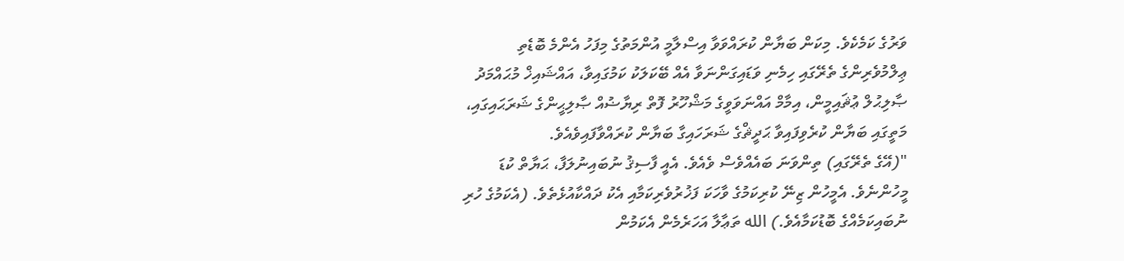ވަރުގެ ކަމެކެވެ. މިކަން ބަޔާން ކުރައްވަވާ އިސްލާމީ އުންމަތުގެ މިފަހު އެންމެ ބޮޑެތި ޢިލްމުވެރިންގެ ތެރޭގައި ހިމެނި ވަޑައިގަންނަވާ އެއް ބޭކަލަކު ކަމުގައިވާ، އައްޝައިޚް މުޙައްމަދު ޞާލިޙުލް ޢުޘައިމީން، އިމާމް އައްނަވަވީގެ މަޝްހޫރު ފޮތް ރިޔާޟުއް ޞާލިޙީންގެ ޝަރަޙައިގައި، މަތީގައި ބަޔާން ކުރެވިފައިވާ ޙަދީޘްގެ ޝަރަހައިގާ ބަޔާން ކުރައްވާފައިވެއެވެ.
"(އޭގެ ތެރޭގައި) ތިންވަނަ ބައެއްވެސް ވެއެވެ. އެއީ ފާސިޤު ނުބައިނުލަފާ، ޙަޔާތް ކުޑަ މީހުންނެވެ. އެމީހުން ޒިނޭ ކުރިކަމުގެ ވާހަކަ ފަޚުރުވެރިކަމާއި އެކު ދައްކާއުޅެތެވެ. (އެކަމުގެ ހުރި ނުބައިކަމެއްގެ ބޮޑުކަމާއެވެ.) الله ތަޢާލާ އަހަރެމެން އެކަމުން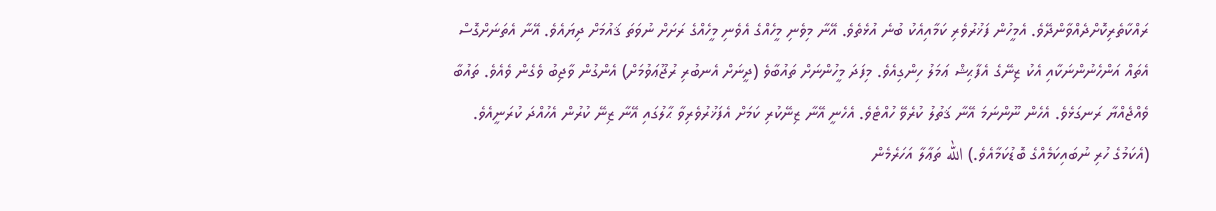ރައްކާތެރިކޮށްދެއްވާންދޭވެ. އެމީހުން ފަޚުރުވެރި ކަމާއިއެކު ބުނެ އުޅެތެވެ. އޭނާ މިވެނި މީހެއްގެ އެވެނި މީހެއްގެ ރަށަށް ނުވަތަ ޤައުމަށް ދިޔައެވެ. އޭނާ އެތަނަށްގޮސް އެތައް އަންހެނުންނަކާއި އެކު ޒިނޭގެ އެފާޙިޝް ޢަމަލު ހިންގިއެވެ. މިފަދަ މީހުންނަށް ތައުބާވެ (ދީނަށް އެނބުރި ރުޖޫޢަވުމަށް) އެންގުން ވާޖިބު ވެގެން ވެއެވެ. ތައުބާ ވެއްޖެއްޔާ ރަނގަޅެވެ. އެހެން ނޫންނަމަ އޭނާ ޤަތުލު ކުރެވޭ ހުއްޓެވެ. އެހެނީ އޭނާ ޒިނޭކުރި ކަމަށް އެފަޚުރުވެރިވާ ޙާލުގައި އޭނާ ޒިނޭ ކުރުން އެހުއްދަ ކުރަނީއެވެ. (އެކަމުގެ ހުރި ނުބައިކަމެއްގެ ބޮޑުކަމާއެވެ.) الله ތަޢާލާ އަހަރެމެން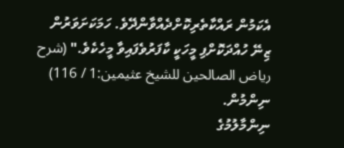އެކަމުން ރައްކާތެރިކޮށްދެއްވާންދޭވެ. ހަމަކަށަވަރުން ޒިނޭ ހުއްދަކޮށްފި މީހަކީ ކާފަރުވެފައިވާ މީހެކެވެ." (شرح رياض الصالحين للشيخ عثيمين:1 / 116)
ނިންމުން.
ނިންމާލުމުގެ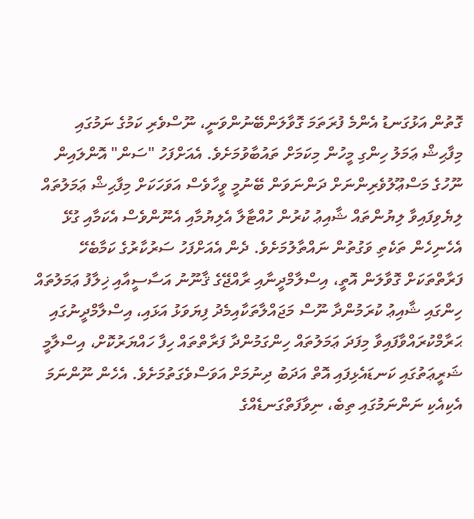ގޮތުން އަޅުގަނޑު އެންމެ ފުރަތަމަ ގޮވާލަންބޭނުންވަނީ، ނޫސްވެރި ކަމުގެ ނަމުގައި މިފާޙިޝް ޢަމަލު ހިންގި މީހުން މިކަމަށް ތައުބާވުމަށެވެ. އެއަށްފަހު "ސަން" އޮންލައިން ނޫހުގެ މަސްޢޫލުވެރިންނަށް ދަންނަވަން ބޭނުމީ ވީހާވެސް އަވަހަކަށް މިފާޙިޝް ޢަމަލުތައް ލިޔެވިފައިވާ ލިޔުންތައް ޝާއިޢު ކުރުން ހުއްޓާލާ އެލިޔުމާއި އެނޫންވެސް އެކަމާއި ގުޅޭ އެހެނިހެން ތަކެތި ވަގުތުން ނައްތާލުމަށެވެ. ދެން އެއަށްފަހު ސަރުކާރުގެ ކަމާބެހޭ ފަރާތްތަކަށް ގޮވާލަން އޮތީ، އިސްލާމްދީނާއި ރާއްޖޭގެ ޤާނޫނު އަސާސީއާއި ޚިލާފު ޢަމަލުތައް ހިންގައި ޝާއިޢު ކުރަމުންދާ ނޫސް މަޖައްލާތަކާއިމެދު ފިޔަވަޅު އަޅައި، އިސްލާމްދީނުގައި ޙަރާމްކުރައްވާފައިވާ މިފަދަ ޢަމަލުތައް ހިންގަމުންދާ ފަރާތްތައް ހިފާ ހައްޔަރުކޮށް، އިސްލާމީ ޝަރީޢަތުގައި ކަނޑައެޅިފައި އޮތް އަދަބު ދިނުމަށް އަވަސްވެގަތުމަށެވެ. އެހެން ނޫންނަމަ އެކިއެކި ނަންނަމުގައި ތިބެ، ނިވާފަތްގަނޑެއްގެ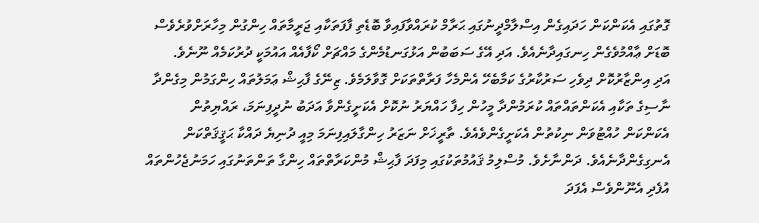ގޮތުގައި އެކަންކަން ހަދައިގެން އިސްލާމްދީނުގައި ޙަރާމް ކުރައްވާފައިވާ ބޮޑެތި ފާފަތަކާއި ޖަރީމާތައް ހިންގުން މިހާރަށްވުރެވެސް ބޮޑަށް ޢާއްމުވެގެން ހިނގައިދާނެއެވެ. އަދި އޭގެ ސަބަބުން އަޅުގަނޑުމެންގެ މައްޗަށް ކޯފާއެއް އައުމަކީ ދުރުކަމެއް ނޫނެވެ.
އަދި އިންޒާރުކޮށް ދިވެހި ސަރުކާރުގެ ކަމާބެހޭ އެންމެހާ ފަރާތްތަކަށް ގޮވާލަމެވެ. ޒިނޭގެ ފާޙިޝް ޢަމަލުތައް ހިންގަމުން މިގެންދާ ނާސިގެ ތަކާއި އެކަންތައްތައް ކުރަމުންދާ މީހުން ހިފާ ހައްޔަރު ނުކޮށް އެކަށީގެންވާ އަދަބު ނުދީފިނަމަ، ރައްޔިތުން އެކަންކަން ހުއްޓުވަން ނިކުތުން އެކަށީގެންވެއެވެ. ތާރީޚަށް ނަޒަރު ހިންގާލައިފިނަމަ މިއީ ދުނިޔެ ދައްކާ ޙަޤީޤަތްކަން އެނގިގެންދާނެއެވެ. ދަންނާށެވެ. މުސްލިމު ޤައުމުތަކުގައި މިފަދަ ފާޙިޝް މުންކަރާތްތައް ހިންގާ ތަންތަނުގައި ހަމަނުޖެހުންތައް އުފެދި އެނޫންވެސް އެފަދަ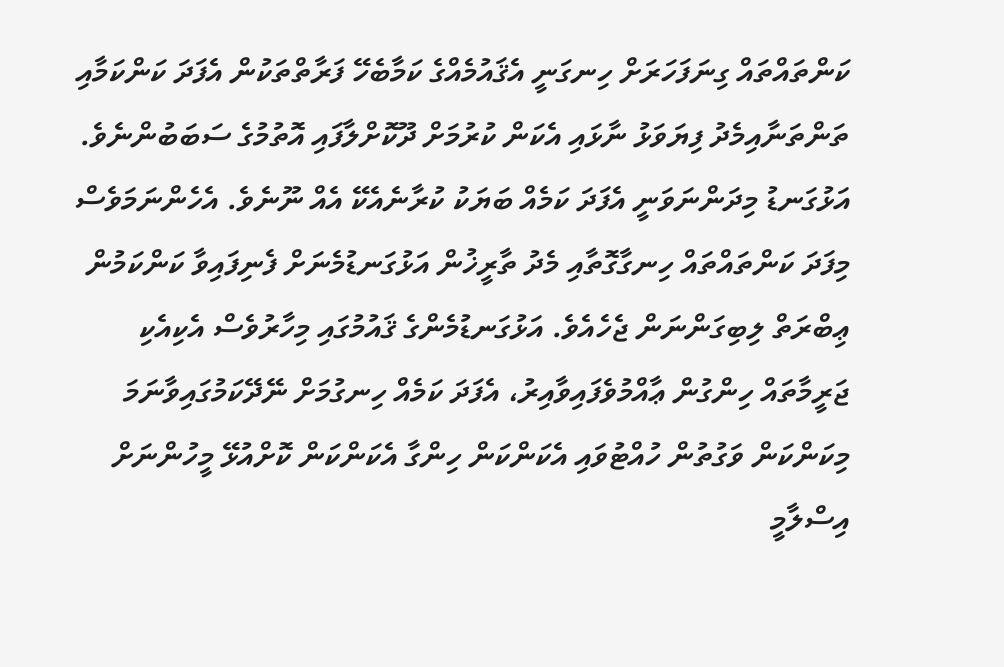ކަންތައްތައް ގިނަފަހަރަށް ހިނގަނީ އެޤައުމެއްގެ ކަމާބެހޭ ފަރާތްތަކުން އެފަދަ ކަންކަމާއި ތަންތަނާއިމެދު ފިޔަވަޅު ނާޅައި އެކަން ކުރުމަށް ދޫކޮށްލާފައި އޮތުމުގެ ސަބަބުންނެވެ. އަޅުގަނޑު މިދަންނަވަނީ އެފަދަ ކަމެއް ބަޔަކު ކުރާނެއެކޭ އެއް ނޫނެވެ. އެހެންނަމަވެސް މިފަދަ ކަންތައްތައް ހިނގާގޮތާއި މެދު ތާރީޚުން އަޅުގަނޑުމެނަށް ފެނިފައިވާ ކަންކަމުން ޢިބްރަތް ލިބިގަންނަން ޖެހެއެވެ. އަޅުގަނޑުމެންގެ ޤައުމުގައި މިހާރުވެސް އެކިއެކި ޖަރީމާތައް ހިންގުން ޢާއްމުވެފައިވާއިރު، އެފަދަ ކަމެއް ހިނގުމަށް ނޭދޭކަމުގައިވާނަމަ މިކަންކަން ވަގުތުން ހުއްޓުވައި އެކަންކަން ހިންގާ އެކަންކަން ކޮށްއުޅޭ މީހުންނަށް އިސްލާމީ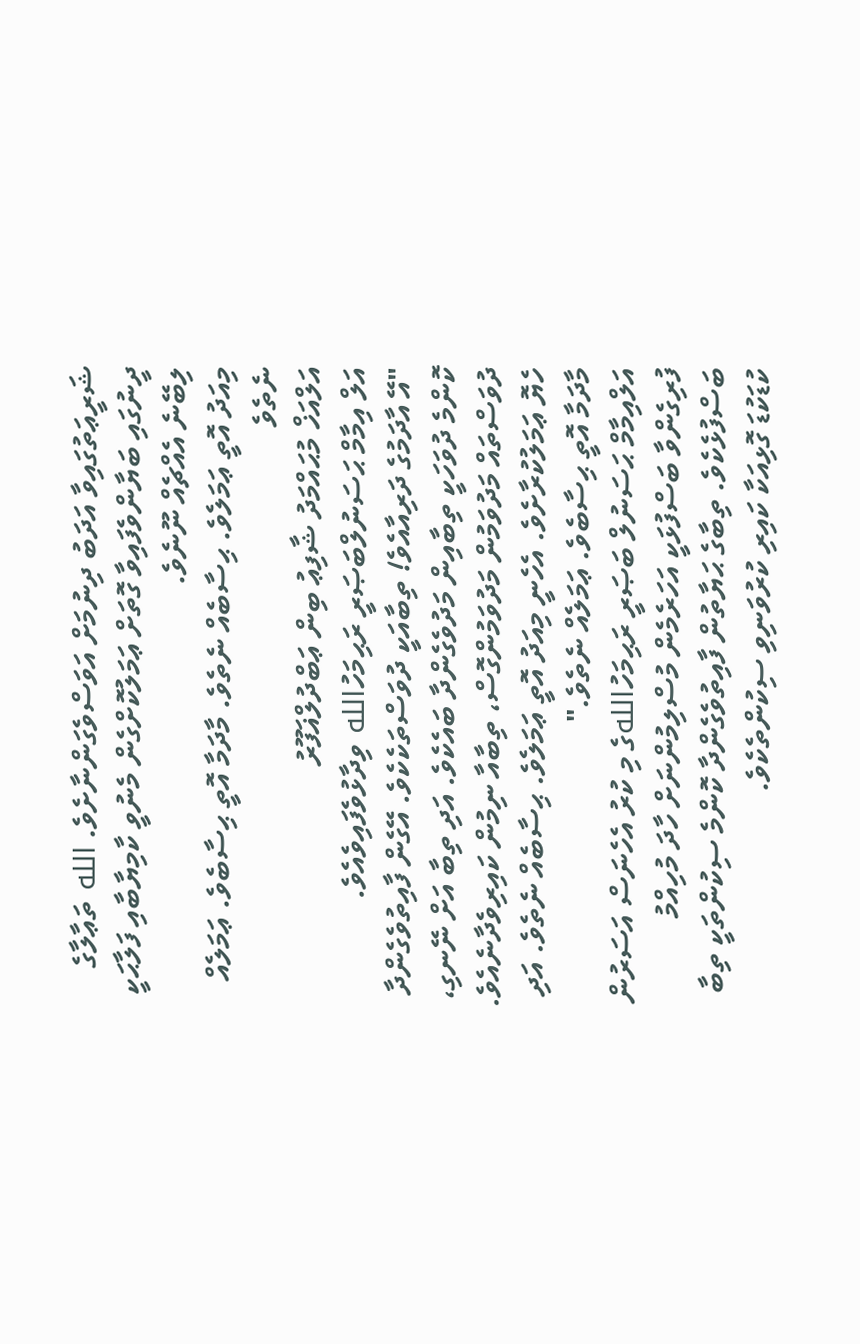ޝަރީޢަތުގައިވާ އަދަބު ދިނުމަށް އަވަސްވެގަންނާށެވެ. الله ތަޢާލާގެ ދީނުގައި ބަޔާންވެފައިވާ ގޮތަށް ޢަމަލުކޮށްގެން މެނުވީ ކާމިޔާބާއި ފަލާޙަކީ ލިބޭނެ އެއްޗެއް ނޫނެވެ.
މިއަދު އޮތީ ޢަމަލެވެ. ޙިސާބެއް ނެތެވެ. މާދަމާ އޮތީ ޙިސާބެވެ. ޢަމަލެއް ނެތެވެ
އަލްއަޚް މުޙައްމަދު ޝާފިޢު ބިން ޢަބްދުލްޣަފޫރު
އަލް އިމާމް ޙަސަނުލްބަޞަރީ ރަޙިމަހުالله ވިދާޅުވެފައިވެއެވެ.
"އޭ އާދަމުގެ ދަރިއާއެވެ! ތިބާއަކީ ދުވަސްތަކެކެވެ. އޭގެން ފާއިތުވެގެންދާ ކޮންމެ ދުވަހަކީ ތިބާއިން މަދުވެގެންދާ ބައެކެވެ. އަދި ތިބާ އަށް ނޭނގި، ދުވަސްތައް މަދުވަމުން މަދުވަމުންގޮސް، ތިބާއާ ނިމުން ކައިރިވެދާނެއެވެ. ހެޔޮ ޢަމަލުކުރާށެވެ. އެހެނީ މިއަދު އޮތީ ޢަމަލެވެ. ޙިސާބެއް ނެތެވެ. އަދި މާދަމާ އޮތީ ޙިސާބެވެ. ޢަމަލެއް ނެތެވެ."
އަލްއިމާމް ޙަސަނުލް ބަޞަރީ ރަޙިމަހުاللهގެ މި ކުރު އެހެނަސް އަސަރުން ފުރިގެންވާ ބަސްފުޅަކީ އަހަރެމެން މުސްލިމުންނަށް ހާދަ މުހިއްމު ބަސްފުޅެކެވެ. ތިބާގެ ޙަޔާތުން ފާއިތުވެގެންދާ ކޮންމެ ސިކުންތަކީ ތިބާ ކުޑަކުޑަ ގޮޅިއަކާ ކައިރި ކުރުވަނިވި ސިކުންތެކެވެ.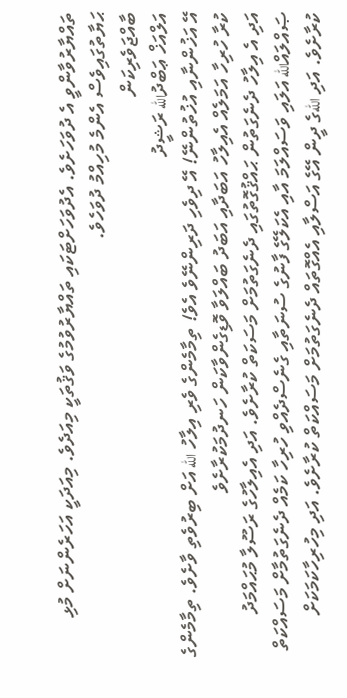ތައްޔާރުވާންވީ އެ ދުވަހަށެވެ. އެދުވަހަށްޓަކައި ތައްޔާރުވުމުގެ ވަޤުތަކީ މިއަދެވެ. މިއަދަކީ އަހަރެންނަށް މުޅި ޙަޔާތުގައިވެސް އެންމެ މުހިއްމު ދުވަހެވެ.
ބާއްޖަވެރިކަން
އަލްއަޚް ޢަބްދުالله ރަޝީދު
އޭ އަޚުންނާއި އުޚުތުންނޭ! އޭ ދިވެހި ދަރިންނޭވެ އެވެ! ތިމާމެންގެ ވެރި އިލާހު الله އަށް ބިރުވެތި ވާށެވެ. ތިމާމެންގެ ކުރާ ހުރިހާ އަމަލެއް އެއިލާހު އަބަދާއި އަބަދު ބައްލަވާ ވޮޑިގެންވާކަން ހަނދުމަކުރާށެވެ
އަދި އެ އިލާހު ދެނެގަތުން ޙައްޤުގޮތުގައި ދެނެގަތުމަށް މަސަކަތް ކުރާށެވެ. އަދި އެއިލާހުގެ ރަސޫލާ މުޙައްމަދު ޞައްލައްالله އަލައި ވަސައްލަމަ އާއި އެކަލޭގެ ފާނުގެ ސުނަތާއި ގެނެސްދެއްވި ހުރިހާ ކަމެއް ދެނެގަތުމާށް މަސައްކަތް ކުރާށެވެ. އަދި اللهގެ ދީން އޭގެ އަސްލާއި އެއްގޮތައް ދެނެގަތުމަށް މަސައްކަތް ކުރާށެވެ. އަދި މިހުރިހާކަމަކަށް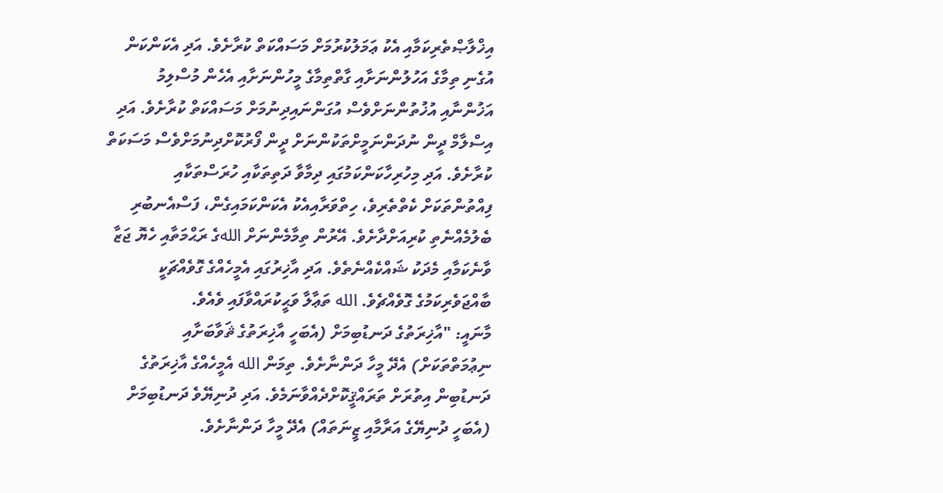އިޚްލާޞްތެރިކަމާއި އެކު ޢަމަލުކުރުމަށް މަސައްކަތް ކުރާށެވެ. އަދި އެކަންކަން އުގެނި ތިމާގެ އަހުލުންނަށާއި ގާތްތިމާގެ މީހުންނަށާއި އެހެން މުސްލިމު އަޚުންނާއި އުޚުތުންނަށްވެސް އުގަންނައިދިނުމަށް މަސައްކަތް ކުރާށެވެ. އަދި އިސްލާމް ދީން ނުދަންނަމީށްތަކުންނަށް ދީން ފޯރުކޮށްދިނުމަށްވެސް މަސަކަތް ކުރާށެވެ. އަދި މިހުރިހާކަންކަމުގައި ދިމާވާ ދަތިތަކާއި ހުރަސްތަކާއި ފިއްތުންތަކަށް ކެތްތެރިވެ، ހިތްވަރާއިއެކު އެކަންކަމައިގެން، ފަސްއެނބުރި ބެލުމެއްނެތި ކުރިއަށްދާށެވެ. އޭރުން ތިމާމެންނަށް اللهގެ ރަޙްމަތާއި ހެޔޮ ޖަޒާ ވާނެކަމާއި މެދަކު ޝައްކެއްނެތެވެ. އަދި އާޚިރުގައި އެމީހެއްގެ ގޮވެއްޗަކީ ބާއްޖަވެރިކަމުގެ ގޮވެއްޗެވެ. الله ތަޢާލާ ވަޙީކުރައްވާފައި ވެއެވެ.
މާނައީ: "އާޚިރަތުގެ ދަނޑުބިމަށް (އެބަހީ އާޚިރަތުގެ ޘަވާބަށާއި ނިޢުމަތްތަކަށް) އެދޭ މީހާ ދަންނާށެވެ. ތިމަން الله އެމީހެއްގެ އާޚިރަތުގެ ދަނޑުބިން އިތުރަށް ތަރައްޤީކޮށްދެއްވާނަމެވެ. އަދި ދުނިޔޭވެ ދަނޑުބިމަށް (އެބަހީ ދުނިޔޭގެ އަރާމާއި ޒީނަތައް) އެދޭ މީހާ ދަންނާށެވެ.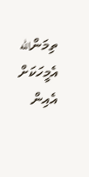ތިމަންالله އެމީހަކަށް އެއިން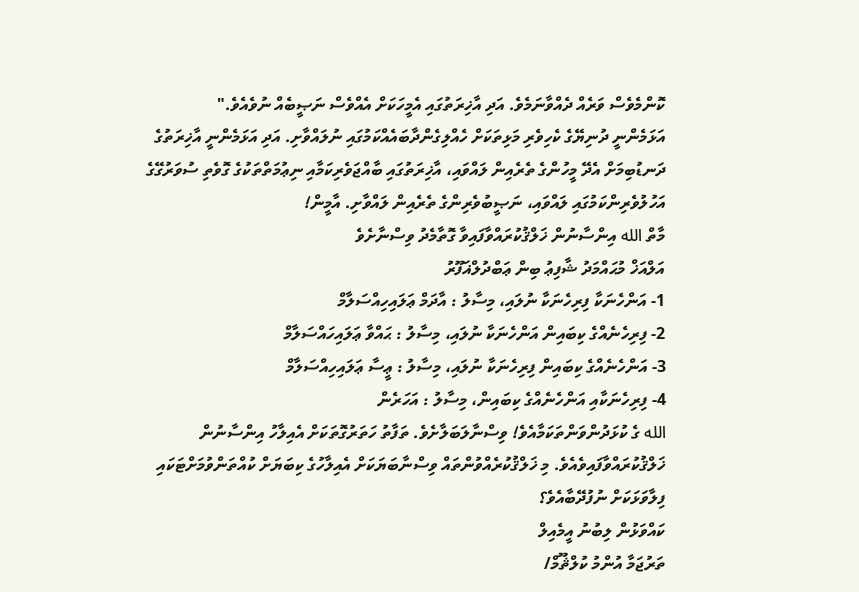ކޮންމެވެސް ވަރެއް ދެއްވާނަމެވެ. އަދި އާޚިރަތުގައި އެމީހަކަށް އެއްވެސް ނަޞީބެއް ނުވެއެވެ."
އަޅަމެންނީ ދުނިޔޭގެ ކެހިވެރި މަޅިތަކަށް ހެއްލިގެންދާބައެއްކަމުގައި ނުލައްވާށި. އަދި އަޅަމެންނީ އާޚިރަތުގެ ދަނޑުބިމަށް އެދޭ މީހުންގެ ތެރެއިން ލައްވައި، އާޚިރަތުގައި ބާއްޖަވެރިކަމާއި ނިޢުމަތްތަކުގެ ގޮވެތި ސުވަރުގޭގެ އަހުލުވެރިންކަމުގައި ލައްވައި، ނަޞީބުވެރިންގެ ތެރެއިން ލައްވާށި. އާމީން!
މާތް الله އިންސާނުން ޚަލްޤުކުރައްވާފައިވާ ގޮތާމެދު ވިސްނާށެވެ
އަލްއަޚް މުޙައްމަދު ޝާފިޢު ބިން ޢަބްދުލްޣަފޫރު
1- އަންހެނަކާ ފިރިހެނަކާ ނުލައި، މިސާލު : އާދަމް ޢަލައިހިއްސަލާމް
2- ފިރިހެނެއްގެ ކިބައިން އަންހެނަކާ ނުލައި، މިސާލު : ޙައްވާ ޢަލައިހައްސަލާމް
3- އަންހެނެއްގެ ކިބައިން ފިރިހެނަކާ ނުލައި، މިސާލު : ޢީސާ ޢަލައިހިއްސަލާމް
4- ފިރިހެނަކާއި އަންހެނެއްގެ ކިބައިން، މިސާލު : އަހަރެން
الله ގެ ކުޅަދުންވަންތަކަމާއެވެ! ވިސްނާލަބަލާށެވެ. ތަފާތު ހަތަރުގޮތަކަށް އެއިލާހު އިންސާނުން ޚަލްޤުކުރައްވާފައިވެއެވެ. މި ޚަލްޤުކުރެއްވުންތައް ވިސްނާބަޔަކަށް އެއިލާހުގެ ކިބަޔަށް ކުއްތަންވުމަށްޓަކައި ފިލާވަޅަކަށް ނުފުދޭބާއެވެ؟
ކައްވަޅުން ލިބުނު އީމެއިލް
ތަރުޖަމާ އުންމު ކުލްޘޫމް/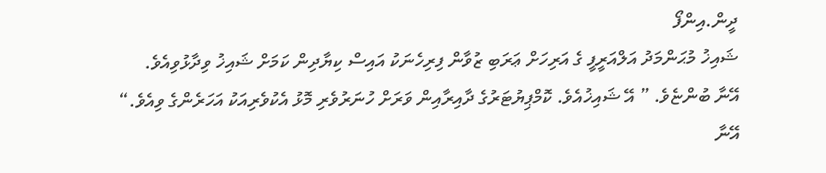ދީން.އިންފޯ
ޝައިޚު މުޙަންމަދު އަލްއަރީފީ ގެ އަރިހަށް ޢަރަބި ޒުވާން ފިރިހެނަކު އައިސް ކިޔާދިން ކަމަށް ޝައިޚު ވިދާޅުވިއެވެ.
އޭނާ ބުންޏެވެ. ” އޭ ޝައިޚުއެވެ. ކޮމްޕިޔުޓަރުގެ ދާއިރާއިން ވަރަށް ހުނަރުވެރި މޮޅު އެކުވެރިއަކު އަހަރެންގެ ވިއެވެ.“
އޭނާ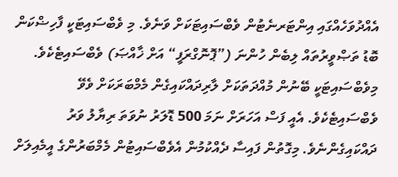އެއްދުވަހެއްގައި އިންޓަރނެޓުން ވެބްސައިޓަކަށް ވަނެވެ. މި ވެބްސައިޓަކީ ފާހިޟްކަން ބޮޑު ތަޞްވީރުތައް ލިބެން ހުންނަ (”ޕޮނޮގްރަފީ“ އަށް ޚާއްޞަ) ވެބްސައިޓެކެވެ.
މިވެބްސައިޓަކީ ބޭނުން މުއްދަތަކަށް ލާރިދައްކައިގެން މެމްބަރަކަށް ވެވޭ ވެބްސައިޓެކެވެ. އެއީ ފަސް އަހަރަށް ނަމަ 500 ޑޮލަރު ނުވަތަ ރިޔާލު ވަރު ދައްކައިގެންނެވެ. މިގޮތުން ފައިސާ ދެއްކުމުން އެވެބްސައިޓުން މެމްބަރުންގެ އީމެއިލަށް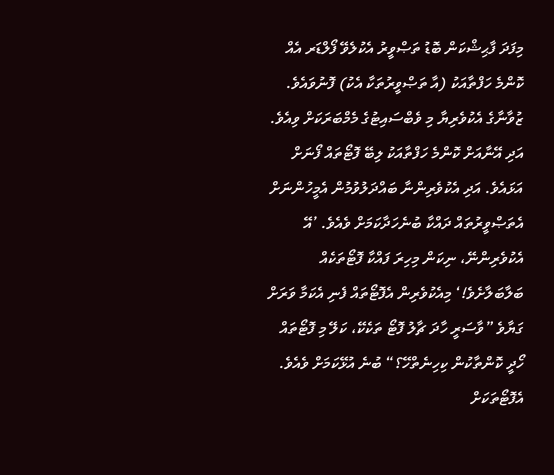މިފަދަ ފާޙިޝްކަން ބޮޑު ތަޞްވީރު އެކުލެވޭ ފޯލްޑަރ އެއް ކޮންމެ ހަފްތާއަކު (އާ ތަޞްވީރުތަކާ އެކު) ފޮނުވައެވެ. ޒުވާނާގެ އެކުވެރިޔާ މި ވެބްސައިޓުގެ މެމްބަރަކަށް ވިއެވެ. އަދި އޭނާއަށް ކޮންމެ ހަފްތާއަކު ލިބޭ ފޮޓޯތައް ފޯނަށް އަޅައެވެ. އަދި އެކުވެރިންނާ ބައްދަލުވުމުން އެމީހުންނަށް އެތަޞްވީރުތައް ދައްކާ ބުނެހަދާކަމަށް ވެއެވެ. ’އޭ އެކުވެރިންނޭ، ނިކަން މިހިރަ ފައްކާ ފޮޓޯތަކެއް ބަލާބަލާށެވެ!‘ މިއެކުވެރިން އެފޮޓޯތައް ފެނި އެކަމާ ވަރަށް ގަޔާވެ ”ވާސަރީ ހާދަ ޗާލު ފޮޓޯ ތަކެކޭ، ކަލޭ މި ފޮޓޯތައް ހޯދީ ކޮންތާކުން ކިހިނެތްހޭ؟“ ބުނެ އުޅޭކަމަށް ވެއެވެ. އެފޮޓޯތަކަށް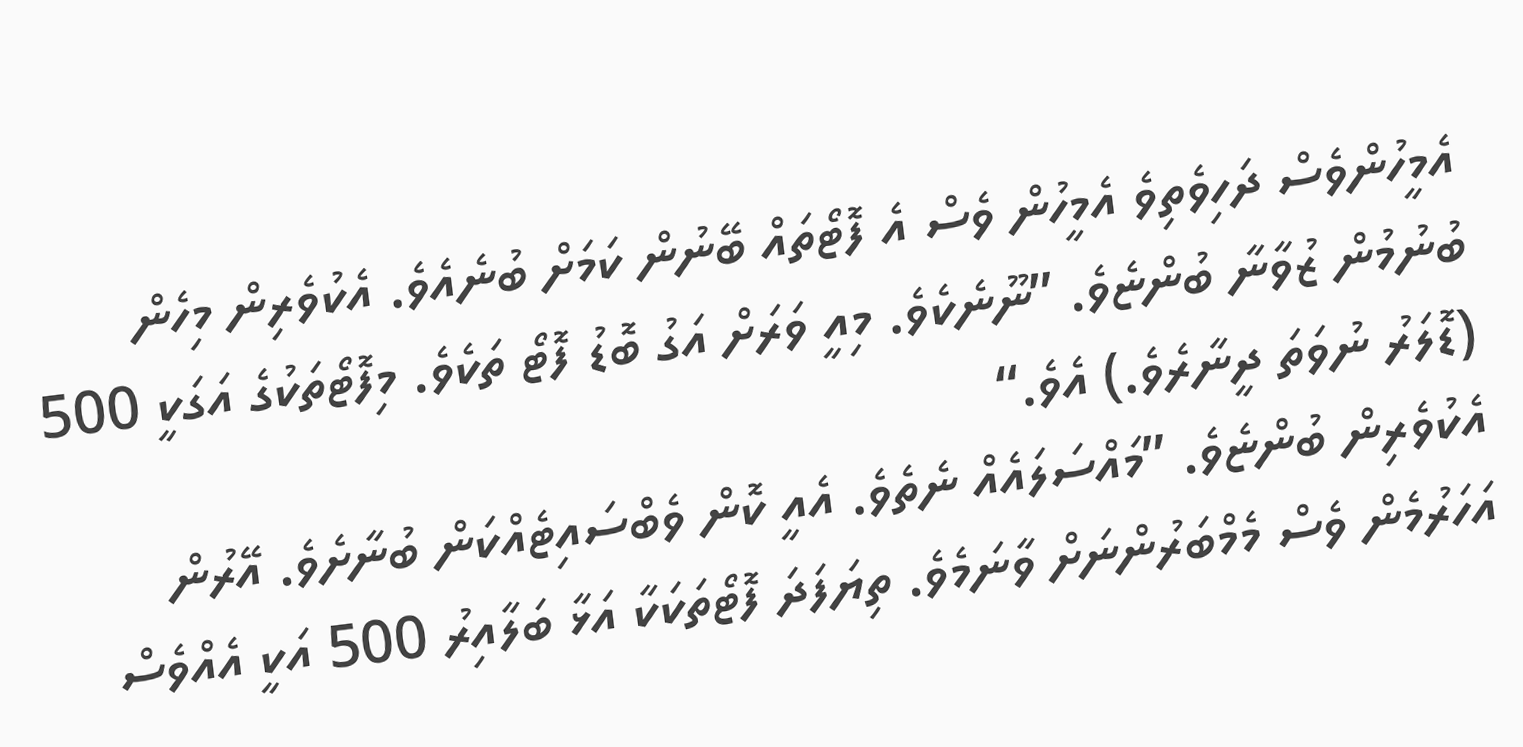އެމީހުންވެސް ދަހިވެތިވެ އެމީހުން ވެސް އެ ފޮޓޯތައް ބޭނުން ކަމަށް ބުނެއެވެ. އެކުވެރިން މިހެން ބުނުމުން ޒުވާނާ ބުންޏެވެ. ”ނޫނެކެވެ. މިއީ ވަރަށް އަގު ބޮޑު ފޮޓޯ ތަކެވެ. މިފޮޓޯތަކުގެ އަގަކީ 500 (ޑޮލަރު ނުވަތަ ދީނާރެވެ.) އެވެ.“
އެކުވެރިން ބުންޏެވެ. ”މައްސަލައެއް ނެތެވެ. އެއީ ކޮން ވެބްސައިޓެއްކަން ބުނާށެވެ. އޭރުން އަހަރުމެން ވެސް މެމްބަރުންނަށް ވާނަމެވެ. ތިޔަފަދަ ފޮޓޯތަކަކާ އަޅާ ބަލާއިރު 500 އަކީ އެއްވެސް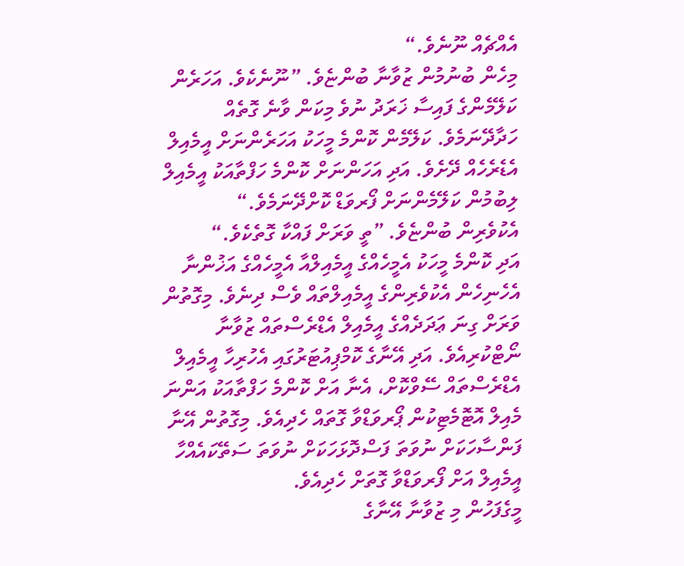އެއްޗެއް ނޫނެވެ.“
މިހެން ބުނުމުން ޒުވާނާ ބުންޏެވެ. ”ނޫނެކެވެ. އަހަރެން ކަލޭމެންގެ ފައިސާ ޚަރަދު ނުވެ މިކަން ވާނެ ގޮތެއް ހަދާދޭނަމެވެ. ކަލޭމެން ކޮންމެ މީހަކު އަހަރެންނަށް އީމެއިލް އެޑެރެހެއް ދޭށެވެ. އަދި އަހަންނަށް ކޮންމެ ހަފްތާއަކު އީމެއިލް ލިބުމުން ކަލޭމެންނަށް ފޯރވަޑް ކޮށްދޭނަމެވެ.“
އެކުވެރިން ބުންޏެވެ. ”ތީ ވަރަށް ފައްކާ ގޮތެކެވެ.“
އަދި ކޮންމެ މީހަކު އެމީހެއްގެ އީމެއިލްއާ އެމީހެއްގެ އަޚުންނާ އެހެނިހެން އެކުވެރިންގެ އީމެއިލްތައް ވެސް ދިނެވެ. މިގޮތުން ވަރަށް ގިނަ ޢަދަދެއްގެ އީމެއިލް އެޑްރެސްތައް ޒުވާނާ ނޯޓްކުރިއެވެ. އަދި އޭނާގެ ކޮމްޕިއުޓަރުގައި އެހުރިހާ އީމެއިލް އެޑްރެސްތައް ސޭވްކޮށް، އެނާ އަށް ކޮންމެ ހަފްތާއަކު އަންނަ މެއިލް އޮޓޮމެޓިކުން ޕޯރވަޑްވާ ގޮތައް ހެދިއެވެ. މިގޮތުން އޭނާ ފަންސާހަކަށް ނުވަތަ ފަސްދޮޅަހަކަށް ނުވަތަ ސަތޭކައެއްހާ އީމެއިލް އަށް ފޯރވަޑްވާ ގޮތަށް ހެދިއެވެ.
މީގެފަހުން މި ޒުވާނާ އޭނާގެ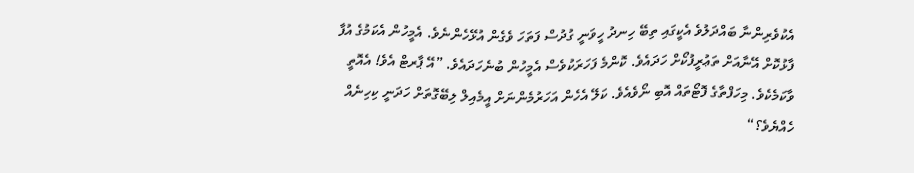އެކުވެރިންނާ ބައްދަލުވެ އެކީގައި ތިބޭ ހިނދު ހީވަނީ ގުދުސް ފަތަހަ ވެގެން އުޅޭހެންނެވެ. އެމީހުން އެކަމުގެ އުފާ ފާޅުކޮށް އޭނާއަށް ތަޢުރީފުކޯށް ހަދައެވެ. ކޮންމެ ފަހަރަކުވެސް އެމީހުން ބުނެހަދައެވެ. ”އޭ ޕާރޓް އެވެ! އެއޮތީ ވާކަމެކެވެ. މިހަފްތާގެ ފޮޓޯތައް އޮބި ނޯވެއެވެ. ކަލޭ އެހެން އަހަރުމެންނަށް އީމެއިލް ލިބޭގޮތަށް ހަދަނީ ކިހިނެއް ހެއްޔެވެ؟“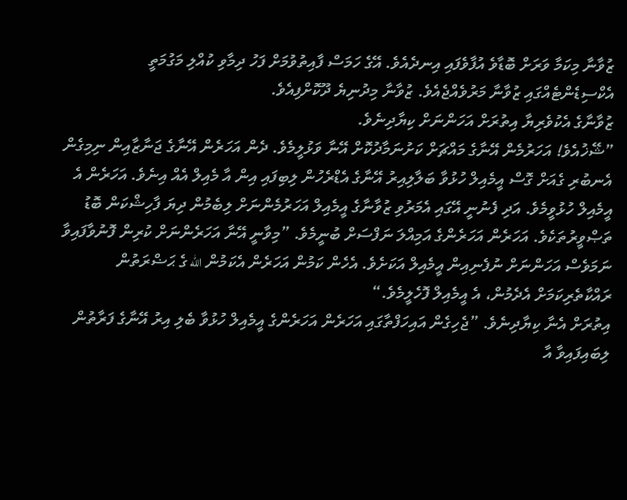ޒުވާނާ މިކަމާ ވަރަށް ބޮޑާވެ އުފާވެފައި އިނދެއެވެ. އޭގެ ހަމަސް ފާއިތުވުމަށް ފަހު ދިމާވި ކުއްލި މަގުމަތީ އެކްސިޑެންޓެއްގައި ޒުވާނާ މަރުވެއްޖެއެވެ. ޒުވާނާ މިދުނިޔެ ދޫކޮށްފިއެވެ.
ޒުވާނާގެ އެކުވެރިޔާ އިތުރަށް އަހަންނަށް ކިޔާދިނެވެ.
”ޝޭޚުއެވެ! އަހަރުމެން އޭނާގެ މައްޗަށް ކަށުނަމާދުކޮށް އޭނާ ވަޅުލީމެވެ. ދެން އަހަރެން އޭނާގެ ޖަނާޒާއިން ނިމިގެން އެނބުރި ގެއަށް ގޮސް އީމެއިލް ހުޅުވާ ބަލާލިއިރު އޭނާގެ އެޑްރެހުން ލިބިފައި އިން އާ މެއިލް އެއް އިނެވެ. އަހަރެން އެ އީމެއިލް ހުޅުވީމެވެ. އަދި ފެނުނީ އޭގައި އެމަރުވި ޒުވާނާގެ އީމެއިލް އަހަރުމެންނަށް ލިބެމުން ދިޔަ ފާހިޝްކަން ބޮޑު ތަޞްވީރުތަކެވެ. އަހަރެން އަހަރެންގެ އަމިއްލަ ނަފްސަށް ބުނީމެވެ. ”މިވާނީ އޭނާ އަހަރެންނަށް ކުރިން ފޮނުވާފައިވާ ނަމަވެސް އަހަންނަށް ނުފެނިއިން އީމެއިލް އަކަށެވެ. އެހެން ކަމުން އަހަރެން އެކަމުން الله ގެ ޙަޟްރަތުން ރައްކާތެރިކަމަށް އެދެމުން، އެ އީމެއިލް ފޮހެލީމެވެ.“
އިތުރަށް އެނާ ކިޔާދިނެވެ. ”ޖެހިގެން އައިހަފްތާގައި އަހަރެން އަހަރެންގެ އީމެއިލް ހުޅުވާ ބެލި އިރު އޭނާގެ ފަރާތުން ލިބައިފައިވާ އާ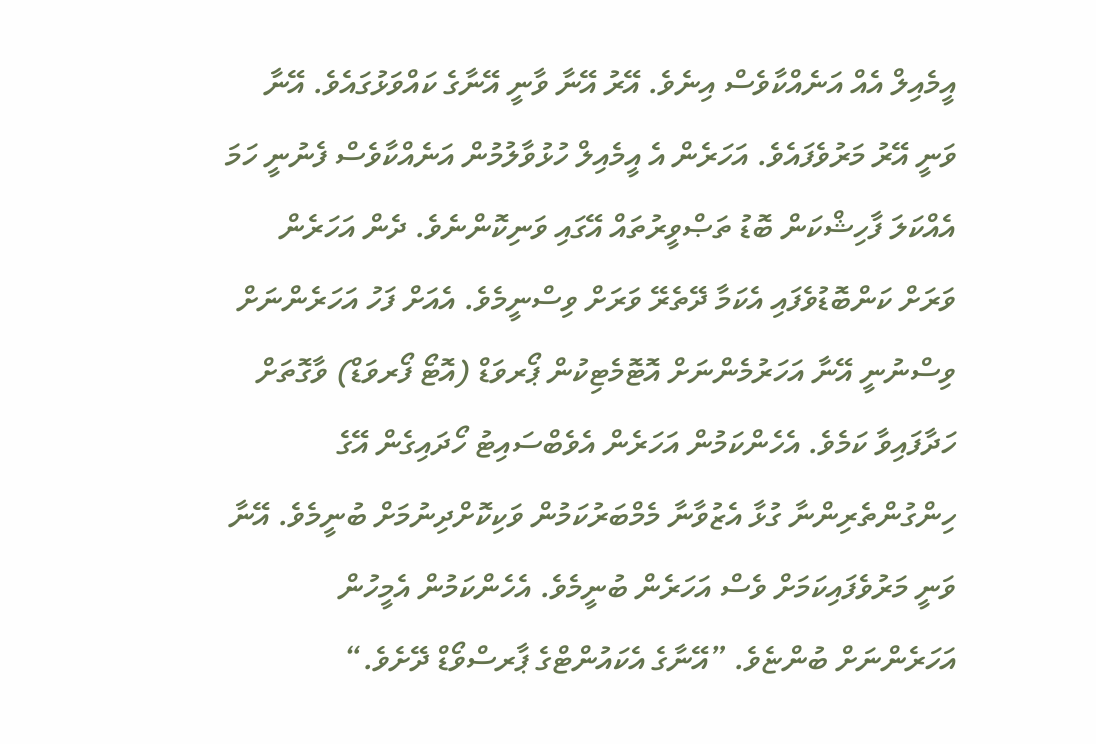އީމެއިލް އެއް އަނެއްކާވެސް އިނެވެ. އޭރު އޭނާ ވާނީ އޭނާގެ ކައްވަޅުގައެވެ. އޭނާ ވަނީ އޭރު މަރުވެފައެވެ. އަހަރެން އެ އީމެއިލް ހުޅުވާލުމުން އަނެއްކާވެސް ފެނުނީ ހަމަ އެއްކަލަ ފާހިޝްކަން ބޮޑު ތަޞްވީރުތައް އޭގައި ވަނިކޮންނެވެ. ދެން އަހަރެން ވަރަށް ކަންބޮޑުވެފައި އެކަމާ ދޭތެރޭ ވަރަށް ވިސްނީމެވެ. އެއަށް ފަހު އަހަރެންނަށް ވިސްނުނީ އޭނާ އަހަރުމެންނަށް އޮޓޮމެޓިކުން ޕޯރވަޑް (އޮޓޯ ފޯރވަޑް) ވާގޮތަށް ހަދާފައިވާ ކަމެވެ. އެހެންކަމުން އަހަރެން އެވެބްސައިޓު ހޯދައިގެން އޭގެ ހިންގުންތެރިންނާ ގުޅާ އެޒުވާނާ މެމްބަރުކަމުން ވަކިކޮށްދިނުމަށް ބުނީމެވެ. އޭނާ ވަނީ މަރުވެފައިކަމަށް ވެސް އަހަރެން ބުނީމެވެ. އެހެންކަމުން އެމީހުން އަހަރެންނަށް ބުންޏެވެ. ”އޭނާގެ އެކައުންޓްގެ ޕާރސްވޯޑް ދޭށެވެ.“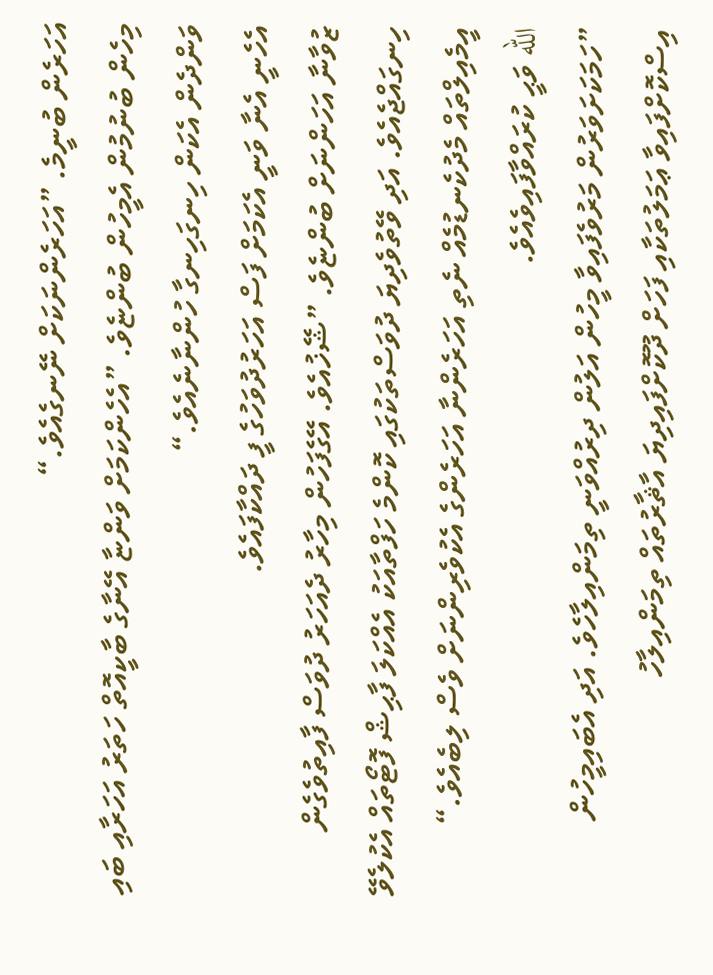އަހަރެން ބުނީމެ. ”އަހަރެންނަކަށް ނޭނގެއެވެ.“
މިހެން ބުނުމުން އެމީހުން ބުންޏެވެ. ”އެހެންކަމަށް ވަންޏާ އޭނާގެ ބާކީއޮތް ހަތަރު އަހަރާއި ބައި ވަންދެން އެކަން ހިނގަހިނގާ ހުންނާނެއެވެ.“
އެހެނީ އެނާ ވަނީ އެކަމަށް ފަސް އަހަރުދުވަހުގެ ފީ ދައްކާފައެވެ.
ޒުވާނާ އަހަންނަށް ބުންޏެވެ. ”ޝޭޚުއެވެ. އޭގެފަހުން މިހާރު ދެއަހަރު ދުވަސް ފާއިތުވެގެން ހިނގައްޖެއެވެ. އަދި ވޭތުވެދިޔަ ދުވަސްތަކުގައި ކޮންމެ ހަފްތާއަކު އެއްކަލަ ފާޙިޝް ފޮޓޯތައް އެކުލެވޭ އީމެއިލްތައް މެދުކެނޑުމެއް ނެތި އަހަރެންނާ އަހަރެންގެ އެކުވެރިންނަށް ވެސް ލިބެއެވެ.“
الله ވަޙީ ކުރައްވާފައިވެއެވެ.
”ހަމަކަށަވަރުން މަރުވެފައިވާ މީހުން އަލުން ދިރުއްވަނީ ތިމަންއިލާހެވެ. އަދި އެބައިމީހުން އިސްކޮށްފައިވާ ޢަމަލުތަކާއި ފަހަށް ދޫކޮށްފައިދިޔަ އާޘާރުތައް ތިމަންއިލާހު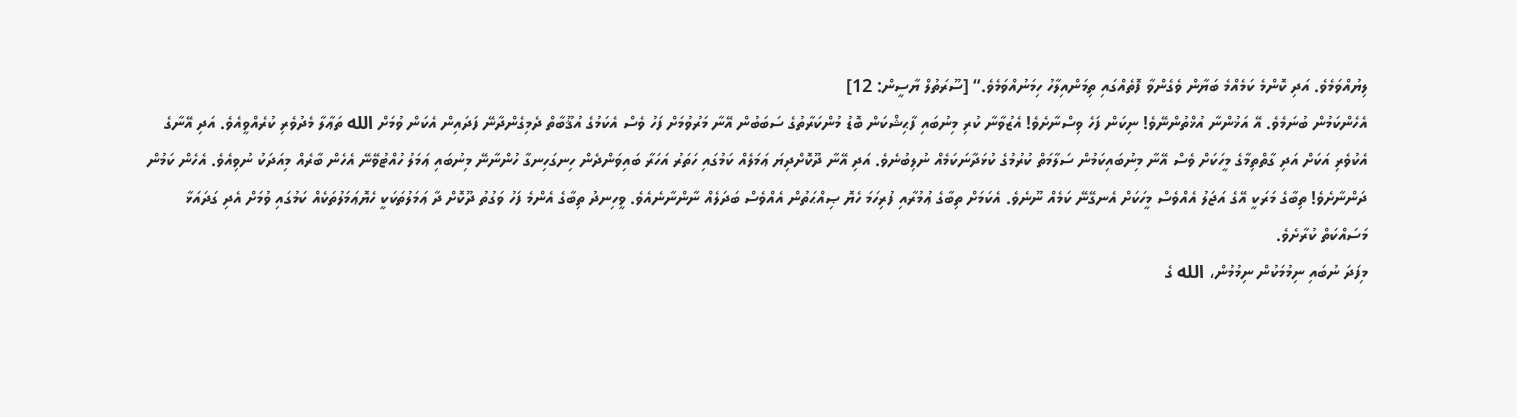ލިޔުއްވަމެވެ. އަދި ކޮންމެ ކަމެއްމެ ބަޔާން ވެގެންވާ ފޮތެއްގައި ތިމަންއިލާހު ހިމަނުއްވަމެވެ.“ [ސޫރަތުލް ޔާސީން: 12]
އެހެންކަމުން ބުނަމެވެ. އޭ އަޚުންނާ އުޚްތުންނޭވެ! ނިކަން ފަހެ ވިސްނާށެވެ! އެޒުވާނާ ކުރި މިނުބައި ފާޙިޝްކަން ބޮޑު މުންކަރާތުގެ ސަބަބުން އޭނާ މަރުވުމަށް ފަހު ވެސް އެކަމުގެ އުޤޫބާތް ދެމިގެންދާނޭ ފަދައިން އެކަން ވުމަށް الله ތަޢާލާ މެދުވެރި ކުރެއްވީއެވެ. އަދި އޭނާގެ އެކުވެރި އަކަށް އަދި ގާތްތިމާގެ މީހަކަށް ވެސް އޭނާ މިނުބައިކަމުން ސަލާމަތް ކުރުމުގެ ކުޅަދާނަކަމެއް ނުލިބުނެވެ. އަދި އޭނާ ދޫކޮށްދިޔަ ޢަމަލެއް ކަމުގައި ހަތަރު އަހަރާ ބައިވަންދެން ހިނގަހިނގާ ހުންނާނޭ މިނުބައި ޢަމަލު ހުއްޓުވޭނޭ އެހެން ބާރެއް މިއަދަކު ނުވިއެވެ. އެހެން ކަމުން ދަންނާށެވެ! ތިބާގެ މަރަކީ އޭގެ އަޖަލު އެއްވެސް މީހަކަށް އެނގޭނޭ ކަމެއް ނޫނެވެ. އެކަމަށް ތިބާގެ ޢުމުރާއި ފުރިހަމަ ހެޔޮ ޞިއްޙަތުން އެއްވެސް ބަދަލެއް ނާންނާނެއެވެ. ވީހިނދު ތިބާގެ އެންމެ ފަހު ވަގުތު ދޫކޮށް ދާ ޢަމަލުތަކަކީ ހެޔޮޢަމަލުތަކެއް ކަމުގައި ވުމަށް އެދި ގަދައަޅާ މަސައްކަތް ކުރާށެވެ.
މިފަދަ ނުބައި ނިމުމަކުން ނިމުމުން، الله ގެ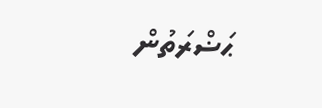ޙަޟްރަތުން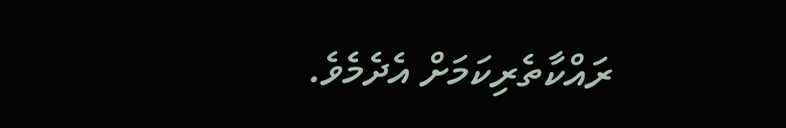ރައްކާތެރިކަމަށް އެދެމެވެ.